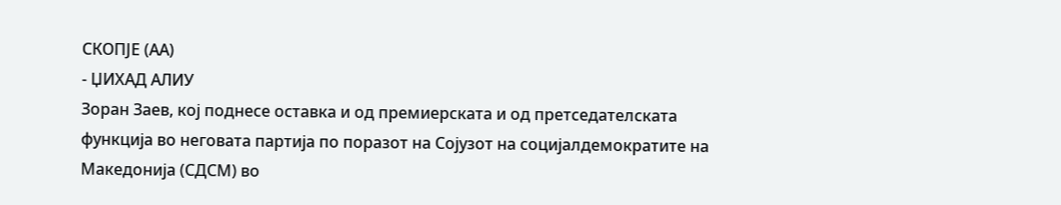СКОПЈЕ (АА)
- ЏИХАД АЛИУ
Зоран Заев, кој поднесе оставка и од премиерската и од претседателската функција во неговата партија по поразот на Сојузот на социјалдемократите на Македонија (СДСМ) во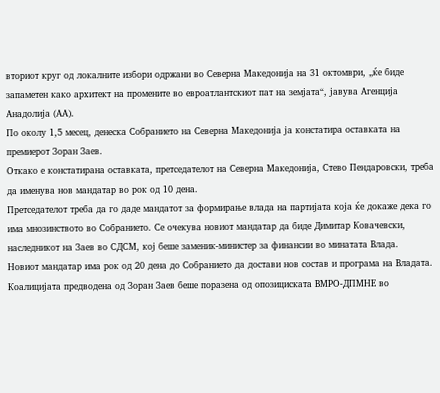вториот круг од локалните избори одржани во Северна Македонија на 31 октомври, „ќе биде запаметен како архитект на промените во евроатлантскиот пат на земјата“, јавува Агенција Анадолија (АА).
По околу 1,5 месец, денеска Собранието на Северна Македонија ја констатира оставката на премиерот Зоран Заев.
Откако е констатирана оставката, претседателот на Северна Македонија, Стево Пендаровски, треба да именува нов мандатар во рок од 10 дена.
Претседателот треба да го даде мандатот за формирање влада на партијата која ќе докаже дека го има мнозинството во Собранието. Се очекува новиот мандатар да биде Димитар Ковачевски, наследникот на Заев во СДСМ, кој беше заменик-министер за финансии во минатата Влада.
Новиот мандатар има рок од 20 дена до Собранието да достави нов состав и програма на Владата.
Коалицијата предводена од Зоран Заев беше поразена од опозициската ВМРО-ДПМНЕ во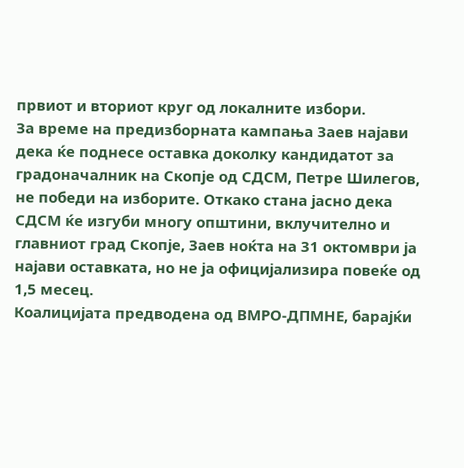првиот и вториот круг од локалните избори.
За време на предизборната кампања Заев најави дека ќе поднесе оставка доколку кандидатот за градоначалник на Скопје од СДСМ, Петре Шилегов, не победи на изборите. Откако стана јасно дека СДСМ ќе изгуби многу општини, вклучително и главниот град Скопје, Заев ноќта на 31 октомври ја најави оставката, но не ја официјализира повеќе од 1,5 месец.
Коалицијата предводена од ВМРО-ДПМНЕ, барајќи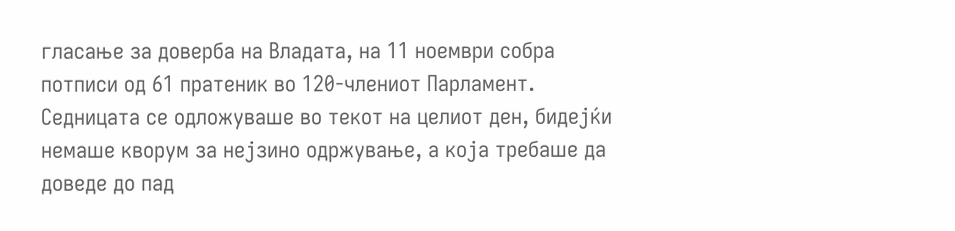гласање за доверба на Владата, на 11 ноември собра потписи од 61 пратеник во 120-члениот Парламент. Седницата се одложуваше во текот на целиот ден, бидејќи немаше кворум за нејзино одржување, а која требаше да доведе до пад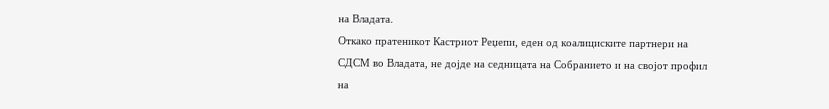на Владата.
Откако пратеникот Кастриот Реџепи, еден од коалициските партнери на СДСМ во Владата, не дојде на седницата на Собранието и на својот профил на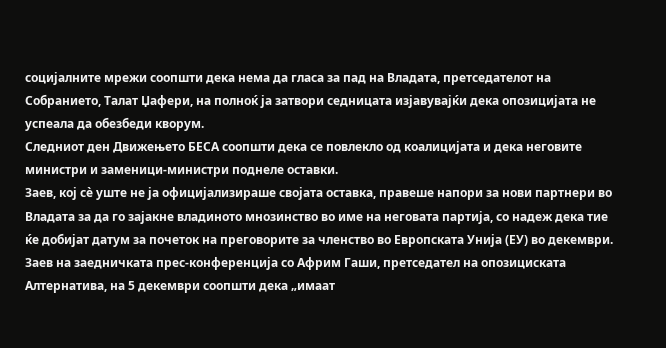социјалните мрежи соопшти дека нема да гласа за пад на Владата, претседателот на Собранието, Талат Џафери, на полноќ ја затвори седницата изјавувајќи дека опозицијата не успеала да обезбеди кворум.
Следниот ден Движењето БЕСА соопшти дека се повлекло од коалицијата и дека неговите министри и заменици-министри поднеле оставки.
Заев, кој сѐ уште не ја официјализираше својата оставка, правеше напори за нови партнери во Владата за да го зајакне владиното мнозинство во име на неговата партија, со надеж дека тие ќе добијат датум за почеток на преговорите за членство во Европската Унија (ЕУ) во декември.
Заев на заедничката прес-конференција со Африм Гаши, претседател на опозициската Алтернатива, на 5 декември соопшти дека „имаат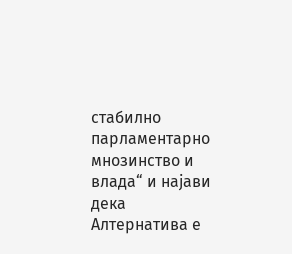стабилно парламентарно мнозинство и влада“ и најави дека Алтернатива е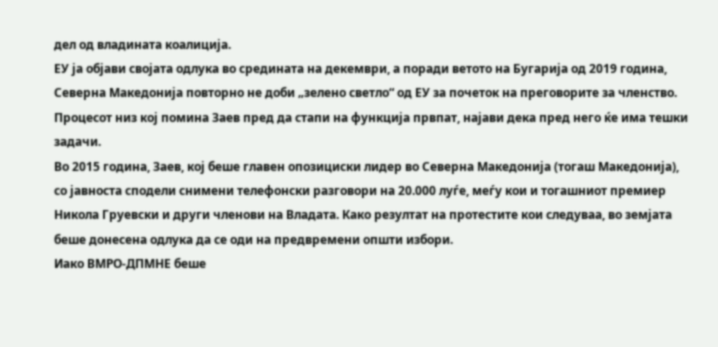дел од владината коалиција.
ЕУ ја објави својата одлука во средината на декември, а поради ветото на Бугарија од 2019 година, Северна Македонија повторно не доби „зелено светло“ од ЕУ за почеток на преговорите за членство.
Процесот низ кој помина Заев пред да стапи на функција првпат, најави дека пред него ќе има тешки задачи.
Во 2015 година, Заев, кој беше главен опозициски лидер во Северна Македонија (тогаш Македонија), со јавноста сподели снимени телефонски разговори на 20.000 луѓе, меѓу кои и тогашниот премиер Никола Груевски и други членови на Владата. Како резултат на протестите кои следуваа, во земјата беше донесена одлука да се оди на предвремени општи избори.
Иако ВМРО-ДПМНЕ беше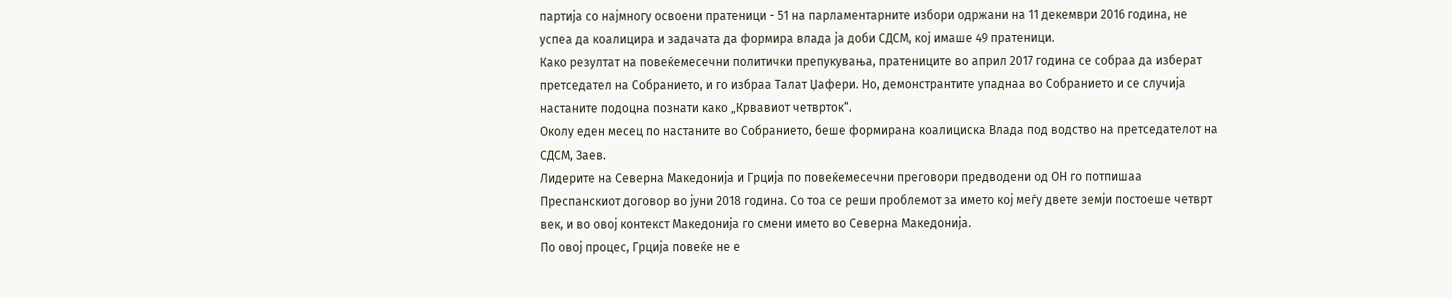партија со најмногу освоени пратеници - 51 на парламентарните избори одржани на 11 декември 2016 година, не успеа да коалицира и задачата да формира влада ја доби СДСМ, кој имаше 49 пратеници.
Како резултат на повеќемесечни политички препукувања, пратениците во април 2017 година се собраа да изберат претседател на Собранието, и го избраа Талат Џафери. Но, демонстрантите упаднаа во Собранието и се случија настаните подоцна познати како „Крвавиот четврток“.
Околу еден месец по настаните во Собранието, беше формирана коалициска Влада под водство на претседателот на СДСМ, Заев.
Лидерите на Северна Македонија и Грција по повеќемесечни преговори предводени од ОН го потпишаа Преспанскиот договор во јуни 2018 година. Со тоа се реши проблемот за името кој меѓу двете земји постоеше четврт век, и во овој контекст Македонија го смени името во Северна Македонија.
По овој процес, Грција повеќе не е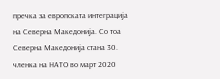пречка за европската интеграција на Северна Македонија. Со тоа Северна Македонија стана 30. членка на НАТО во март 2020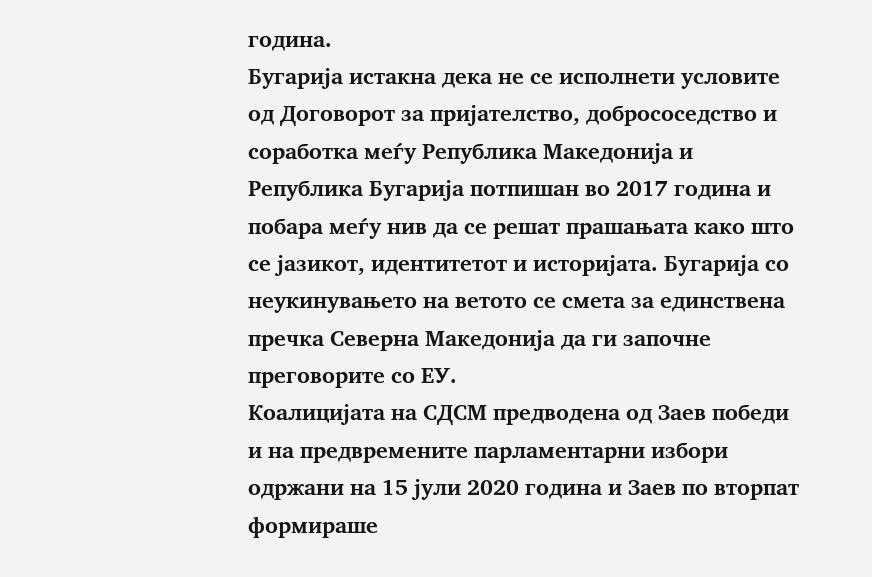година.
Бугарија истакна дека не се исполнети условите од Договорот за пријателство, добрососедство и соработка меѓу Република Македонија и Република Бугарија потпишан во 2017 година и побара меѓу нив да се решат прашањата како што се јазикот, идентитетот и историјата. Бугарија со неукинувањето на ветото се смета за единствена пречка Северна Македонија да ги започне преговорите со ЕУ.
Коалицијата на СДСМ предводена од Заев победи и на предвремените парламентарни избори одржани на 15 јули 2020 година и Заев по вторпат формираше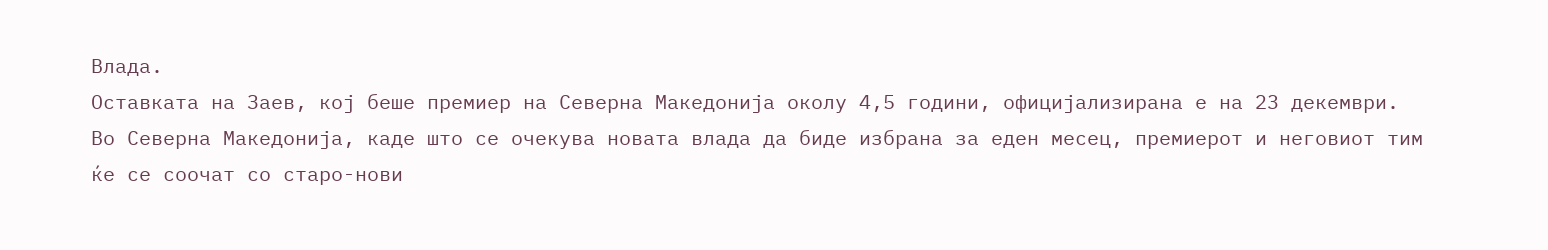Влада.
Оставката на Заев, кој беше премиер на Северна Македонија околу 4,5 години, официјализирана е на 23 декември.
Во Северна Македонија, каде што се очекува новата влада да биде избрана за еден месец, премиерот и неговиот тим ќе се соочат со старо-нови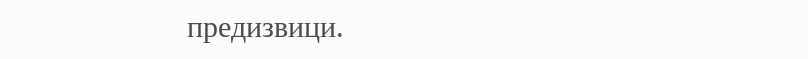предизвици.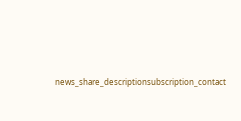news_share_descriptionsubscription_contact